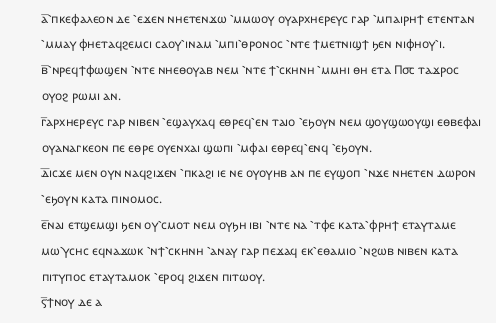ⲁ̅⳿ⲡⲕⲉⲫⲁⲗⲉⲟⲛ ⲇⲉ ⳿ⲉϫⲉⲛ ⲛⲏⲉⲧⲉⲛϫⲱ ⳿ⲙⲙⲱⲟⲩ ⲟⲩⲁⲣⲭⲏⲉⲣⲉⲩⲥ ⲅⲁⲣ ⳿ⲙⲡⲁⲓⲣⲏϯ ⲉⲧⲉⲛⲧⲁⲛ ⳿ⲙⲙⲁⲩ ⲫⲏⲉⲧⲁϥϩⲉⲙⲥⲓ ⲥⲁⲟⲩ⳿ⲓⲛⲁⲙ ⳿ⲙⲡⲓ⳿ⲑⲣⲟⲛⲟⲥ ⳿ⲛⲧⲉ ϯⲙⲉⲧⲛⲓϣϯ ϧⲉⲛ ⲛⲓⲫⲏⲟⲩ⳿ⲓ.
ⲃ̅⳿ⲛⲣⲉϥϯⲫⲱϣⲉⲛ ⳿ⲛⲧⲉ ⲛⲏⲉⲑⲟⲩⲁⲃ ⲛⲉⲙ ⳿ⲛⲧⲉ ϯ⳿ⲥⲕⲏⲛⲏ ⳿ⲙⲙⲏⲓ ⲑⲏ ⲉⲧⲁ Ⲡ⳪ ⲧⲁϫⲣⲟⲥ ⲟⲩⲟϩ ⲣⲱⲙⲓ ⲁⲛ.
ⲅ̅ⲁⲣⲭⲏⲉⲣⲉⲩⲥ ⲅⲁⲣ ⲛⲓⲃⲉⲛ ⳿ⲉϣⲁⲩⲭⲁϥ ⲉⲑⲣⲉϥ⳿ⲉⲛ ⲧⲁⲓⲟ ⳿ⲉϧⲟⲩⲛ ⲛⲉⲙ ϣⲟⲩϣⲱⲟⲩϣⲓ ⲉⲑⲃⲉⲫⲁⲓ ⲟⲩⲁⲛⲁⲅⲕⲉⲟⲛ ⲡⲉ ⲉⲑⲣⲉ ⲟⲩⲉⲛⲭⲁⲓ ϣⲱⲡⲓ ⳿ⲙⲫⲁⲓ ⲉⲑⲣⲉϥ⳿ⲉⲛϥ ⳿ⲉϧⲟⲩⲛ.
ⲇ̅ⲓⲥϫⲉ ⲙⲉⲛ ⲟⲩⲛ ⲛⲁϥϩⲓϫⲉⲛ ⳿ⲡⲕⲁϩⲓ ⲓⲉ ⲛⲉ ⲟⲩⲟⲩⲏⲃ ⲁⲛ ⲡⲉ ⲉⲩϣⲟⲡ ⳿ⲛϫⲉ ⲛⲏⲉⲧⲉⲛ ⲇⲱⲣⲟⲛ ⳿ⲉϧⲟⲩⲛ ⲕⲁⲧⲁ ⲡⲓⲛⲟⲙⲟⲥ.
ⲉ̅ⲛⲁⲓ ⲉⲧϣⲉⲙϣⲓ ϧⲉⲛ ⲟⲩ⳿ⲥⲙⲟⲧ ⲛⲉⲙ ⲟⲩϧⲏ ⲓⲃⲓ ⳿ⲛⲧⲉ ⲛⲁ ⳿ⲧⲫⲉ ⲕⲁⲧⲁ⳿ⲫⲣⲏϯ ⲉⲧⲁⲩⲧⲁⲙⲉ ⲙⲱ⳿ⲩⲥⲏⲥ ⲉϥⲛⲁϫⲱⲕ ⳿ⲛϯ⳿ⲥⲕⲏⲛⲏ ⳿ⲁⲛⲁⲩ ⲅⲁⲣ ⲡⲉϫⲁϥ ⲉⲕ⳿ⲉⲑⲁⲙⲓⲟ ⳿ⲛϩⲱⲃ ⲛⲓⲃⲉⲛ ⲕⲁⲧⲁ ⲡⲓⲧⲩⲡⲟⲥ ⲉⲧⲁⲩⲧⲁⲙⲟⲕ ⳿ⲉⲣⲟϥ ϩⲓϫⲉⲛ ⲡⲓⲧⲱⲟⲩ.
ⲋ̅ϯⲛⲟⲩ ⲇⲉ ⲁ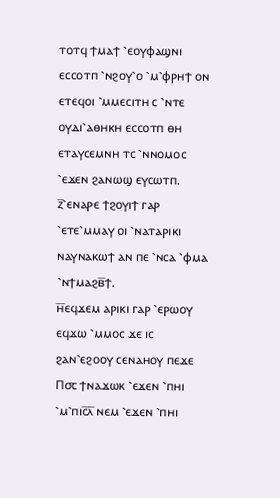ⲧⲟⲧϥ ϯⲙⲁϯ ⳿ⲉⲟⲩⲫⲁϣⲛⲓ ⲉⲥⲥⲟⲧⲡ ⳿ⲛϩⲟⲩ⳿ⲟ ⳿ⲙ⳿ⲫⲣⲏϯ ⲟⲛ ⲉⲧⲉϥⲟⲓ ⳿ⲙⲙⲉⲥⲓⲧⲏ ⲥ ⳿ⲛⲧⲉ ⲟⲩⲇⲓ⳿ⲁⲑⲏⲕⲏ ⲉⲥⲥⲟⲧⲡ ⲑⲏ ⲉⲧⲁⲩⲥⲉⲙⲛⲏ ⲧⲥ ⳿ⲛⲛⲟⲙⲟⲥ ⳿ⲉϫⲉⲛ ϩⲁⲛⲱϣ ⲉⲩⲥⲱⲧⲡ.
ⲍ̅⳿ⲉⲛⲁⲣⲉ ϯϩⲟⲩⲓϯ ⲅⲁⲣ ⳿ⲉⲧⲉ⳿ⲙⲙⲁⲩ ⲟⲓ ⳿ⲛⲁⲧⲁⲣⲓⲕⲓ ⲛⲁⲩⲛⲁⲕⲱϯ ⲁⲛ ⲡⲉ ⳿ⲛⲥⲁ ⳿ⲫⲙⲁ ⳿ⲛϯⲙⲁϩⲃ̅ϯ.
ⲏ̅ⲉϥϫⲉⲙ ⲁⲣⲓⲕⲓ ⲅⲁⲣ ⳿ⲉⲣⲱⲟⲩ ⲉϥϫⲱ ⳿ⲙⲙⲟⲥ ϫⲉ ⲓⲥ ϩⲁⲛ⳿ⲉϩⲟⲟⲩ ⲥⲉⲛⲁⲏⲟⲩ ⲡⲉϫⲉ Ⲡ⳪ ϯⲛⲁϫⲱⲕ ⳿ⲉϫⲉⲛ ⳿ⲡⲏⲓ ⳿ⲙ⳿ⲡⲓⲥ̅ⲗ̅ ⲛⲉⲙ ⳿ⲉϫⲉⲛ ⳿ⲡⲏⲓ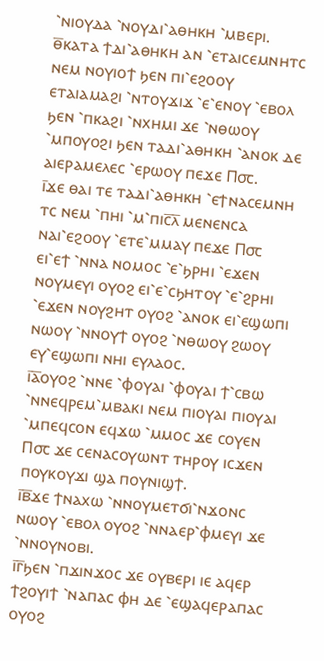⳿ⲛⲓⲟⲩⲇⲁ ⳿ⲛⲟⲩⲇⲓ⳿ⲁⲑⲏⲕⲏ ⳿ⲙⲃⲉⲣⲓ.
ⲑ̅ⲕⲁⲧⲁ ϯⲇⲓ⳿ⲁⲑⲏⲕⲏ ⲁⲛ ⳿ⲉⲧⲁⲓⲥⲉⲙⲛⲏⲧⲥ ⲛⲉⲙ ⲛⲟⲩⲓⲟϯ ϧⲉⲛ ⲡⲓ⳿ⲉϩⲟⲟⲩ ⲉⲧⲁⲓⲁⲙⲁϩⲓ ⳿ⲛⲧⲟⲩϫⲓϫ ⳿ⲉ⳿ⲉⲛⲟⲩ ⳿ⲉⲃⲟⲗ ϧⲉⲛ ⳿ⲡⲕⲁϩⲓ ⳿ⲛⲭⲏⲙⲓ ϫⲉ ⳿ⲛⲑⲱⲟⲩ ⳿ⲙⲡⲟⲩⲟϩⲓ ϧⲉⲛ ⲧⲁⲇⲓ⳿ⲁⲑⲏⲕⲏ ⳿ⲁⲛⲟⲕ ⲇⲉ ⲁⲓⲉⲣⲁⲙⲉⲗⲉⲥ ⳿ⲉⲣⲱⲟⲩ ⲡⲉϫⲉ Ⲡ⳪.
ⲓ̅ϫⲉ ⲑⲁⲓ ⲧⲉ ⲧⲁⲇⲓ⳿ⲁⲑⲏⲕⲏ ⳿ⲉϯⲛⲁⲥⲉⲙⲛⲏ ⲧⲥ ⲛⲉⲙ ⳿ⲡⲏⲓ ⳿ⲙ⳿ⲡⲓⲥ̅ⲗ̅ ⲙⲉⲛⲉⲛⲥⲁ ⲛⲁⲓ⳿ⲉϩⲟⲟⲩ ⳿ⲉⲧⲉ⳿ⲙⲙⲁⲩ ⲡⲉϫⲉ Ⲡ⳪ ⲉⲓ⳿ⲉϯ ⳿ⲛⲛⲁ ⲛⲟⲙⲟⲥ ⳿ⲉ⳿ϧⲣⲏⲓ ⳿ⲉϫⲉⲛ ⲛⲟⲩⲙⲉⲩⲓ ⲟⲩⲟϩ ⲉⲓ⳿ⲉ⳿ⲥϧⲏⲧⲟⲩ ⳿ⲉ⳿ϩⲣⲏⲓ ⳿ⲉϫⲉⲛ ⲛⲟⲩϩⲏⲧ ⲟⲩⲟϩ ⳿ⲁⲛⲟⲕ ⲉⲓ⳿ⲉϣⲱⲡⲓ ⲛⲱⲟⲩ ⳿ⲛⲛⲟⲩϯ ⲟⲩⲟϩ ⳿ⲛⲑⲱⲟⲩ ϩⲱⲟⲩ ⲉⲩ⳿ⲉϣⲱⲡⲓ ⲛⲏⲓ ⲉⲩⲗⲁⲟⲥ.
ⲓ̅ⲁ̅ⲟⲩⲟϩ ⳿ⲛⲛⲉ ⳿ⲫⲟⲩⲁⲓ ⳿ⲫⲟⲩⲁⲓ ϯ⳿ⲥⲃⲱ ⳿ⲛⲛⲉϥⲣⲉⲙ⳿ⲙⲃⲁⲕⲓ ⲛⲉⲙ ⲡⲓⲟⲩⲁⲓ ⲡⲓⲟⲩⲁⲓ ⳿ⲙⲡⲉϥⲥⲟⲛ ⲉϥϫⲱ ⳿ⲙⲙⲟⲥ ϫⲉ ⲥⲟⲩⲉⲛ Ⲡ⳪ ϫⲉ ⲥⲉⲛⲁⲥⲟⲩⲱⲛⲧ ⲧⲏⲣⲟⲩ ⲓⲥϫⲉⲛ ⲡⲟⲩⲕⲟⲩϫⲓ ϣⲁ ⲡⲟⲩⲛⲓϣϯ.
ⲓ̅ⲃ̅ϫⲉ ϯⲛⲁⲭⲱ ⳿ⲛⲛⲟⲩⲙⲉⲧϭⲓ⳿ⲛϫⲟⲛⲥ ⲛⲱⲟⲩ ⳿ⲉⲃⲟⲗ ⲟⲩⲟϩ ⳿ⲛⲛⲁⲉⲣ⳿ⲫⲙⲉⲩⲓ ϫⲉ ⳿ⲛⲛⲟⲩⲛⲟⲃⲓ.
ⲓ̅ⲅ̅ϧⲉⲛ ⳿ⲡϫⲓⲛϫⲟⲥ ϫⲉ ⲟⲩⲃⲉⲣⲓ ⲓⲉ ⲁϥⲉⲣ ϯϩⲟⲩⲓϯ ⳿ⲛⲁⲡⲁⲥ ⲫⲏ ⲇⲉ ⳿ⲉϣⲁϥⲉⲣⲁⲡⲁⲥ ⲟⲩⲟϩ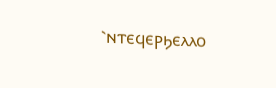⳿ⲛⲧⲉϥⲉⲣϧⲉⲗⲗⲟ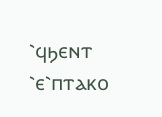⳿ϥϧⲉⲛⲧ ⳿ⲉ⳿ⲡⲧⲁⲕⲟ